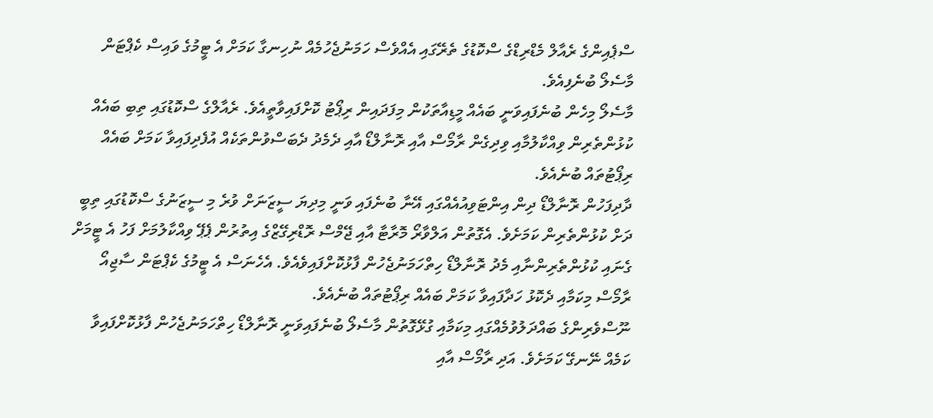ސްޕެއިންގެ ރެއާލް މެޑްރިޑްގެ ސްކޮޑުގެ ތެރޭގައި އެއްވެސް ހަމަނުޖެހުމެއް ނުހިނގާ ކަމަށް އެ ޓީމުގެ ވައިސް ކެޕްޓަން މާސެލޯ ބުނެފިއެވެ.
މާސެލޯ މިހެން ބުނެފައިވަނީ ބައެއް މީޑިއާތަކުން މިފަދައިން ރިޕޯޓު ކޮށްފައިވާތީއެވެ. ރެއާލްގެ ސްކޮޑުގައި ތިބި ބައެއް ކުޅުންތެރިން ވިއްކާލުމާއި ވިދިގެން ރާމޯސް އާއި ރޮނާލްޑޯ އާއި ދެމެދު ދެބަސްވުންތަކެއް އުފެދިފައިވާ ކަމަށް ބައެއް ރިޕޯޓުތައް ބުނެއެވެ.
ދާދިފަހުން ރޮނާލްޑޯ ދިން އިންޓަވިއުއެއްގައި އޭނާ ބުނެފައި ވަނީ މިދިޔަ ސީޒަނަށް ވުރެ މި ސީޒަނުގެ ސްކޮޑުގައި ތިބީ ދަށް ކުޅުންތެރިން ކަމަށެވެ. އެގޮތުން އަލްވާރޯ މޮރާޓާ އާއި ޖޭމްސް ރޮޑްރިގޭޒްގެ އިތުރުން ޕެޕޭ ވިއްކާލުމަށް ފަހު އެ ޓީމަށް ގެނައި ކުޅުންތެރިންނާއި މެދު ރޮނާލްޑޯ ހިތްހަމަނުޖެހުން ފާޅުކޮށްފައިވެއެވެ. އެހެނަސް އެ ޓީމުގެ ކެޕްޓަން ސާޖިއޯ ރާމޯސް މިކަމާއި ދެކޮޅު ހަދާފައިވާ ކަމަށް ބައެއް ރިޕޯޓުތައް ބުނެއެވެ.
ނޫސްވެރިންގެ ބައްދަލުވުމެއްގައި މިކަމާއި ގުޅޭގޮތުން މާސެލޯ ބުނެފައިވަނީ ރޮނާލްޑޯ ހިތްހަމަނުޖެހުން ފާޅުކޮށްފައިވާ ކަމެއް ނޭނގޭ ކަމަށެވެ. އަދި ރާމޯސް އާއި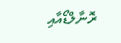ރޮނާލްޑޯއާއި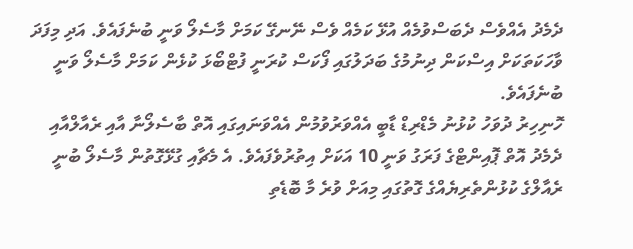ދެމެދު އެއްވެސް ދެބަސްވުމެއް އުޅޭ ކަމެއް ވެސް ނޭނގޭ ކަމަށް މާސެލޯ ވަނީ ބުނެފައެވެ. އަދި މިފަދަ ވާހަކަތަކަށް އިސްކަން ދިނުމުގެ ބަދަލުގައި ފޯކަސް ކުރަނީ ފުޓްބޯޅަ ކުޅެން ކަމަށް މާސެލޯ ވަނީ ބުނެފައެވެ.
ހޮނިހިރު ދުވަހު ކުޅުނު މެޑްރިޑް ޑާބީ އެއްވަރުވުމުން އެއްވަނައިގައި އޮތް ބާސެލޯނާ އާއި ރެއާލްއާއި ދެމެދު އޮތް ޕޮއިންޓްގެ ފަރަގު ވަނީ 10 އަކަށް އިތުރުވެފައެވެ. އެ މެޗާއި ގުޅޭގޮތުން މާސެލޯ ބުނީ ރެއާލްގެ ކުޅުންތެރިޔެއްގެ ގޮތުގައި މިއަށް ވުރެ މާ ބޮޑެތި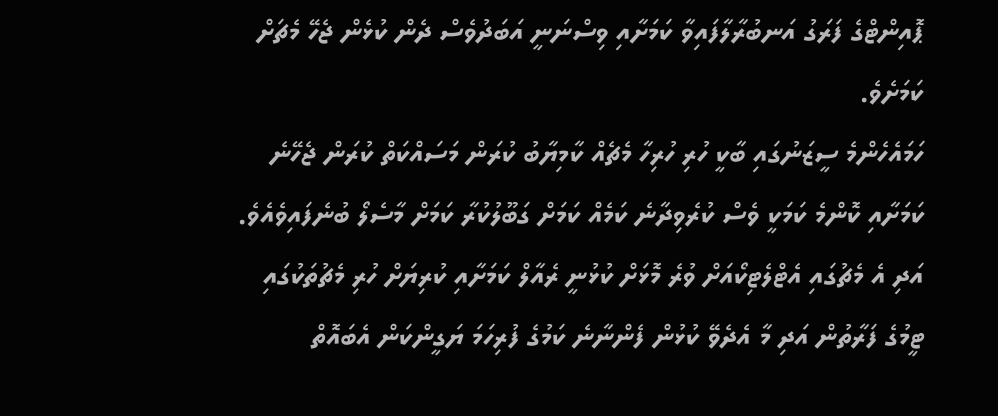ޕޮއިންޓްގެ ފަރަގު އަނބުރާލާފައިވާ ކަމަށާއި ވިސްނަނީ އަބަދުވެސް ދެން ކުޅެން ޖެހޭ މެޗަށް ކަމަށެވެ.
ހަމައެހެންމެ ސީޒަނުގައި ބާކީ ހުރި ހުރިހާ މެޗެއް ކާމިޔާބު ކުރަން މަސައްކަތް ކުރަން ޖެހޭނެ ކަމަށާއި ކޮންމެ ކަމަކީ ވެސް ކުރެވިދާނެ ކަމެއް ކަމަށް ގަބޫލުކުރާ ކަމަށް މާސެލޯ ބުނެފައިވެއެވެ. އަދި އެ މެޗުގައި އެޓްލެޓިކޯއަށް ވުރެ މޮޅަށް ކުޅުނީ ރެއާލް ކަމަށާއި ކުރިޔަށް ހުރި މެޗުތަކުގައި ޓީމުގެ ފަރާތުން އަދި މާ އެދެވޭ ކުޅުން ފެންނާނެ ކަމުގެ ފުރިހަމަ ޔަގީންކަން އެބައޮތް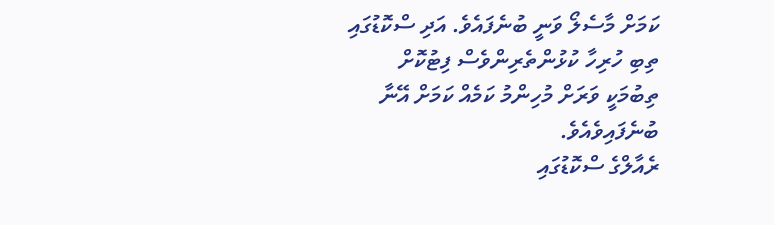ކަމަށް މާސެލޯ ވަނީ ބުނެފައެވެ. އަދި ސްކޮޑުގައި ތިބި ހުރިހާ ކުޅުންތެރިންވެސް ފިޓުކޮށް ތިބުމަކީ ވަރަށް މުހިންމު ކަމެއް ކަމަށް އޭނާ ބުނެފައިވެއެވެ.
ރެއާލްގެ ސްކޮޑުގައި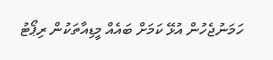ހަމަނުޖެހުން އުޅޭ ކަމަށް ބައެއް މީޑިއާތަކުން ރިޕޯޓު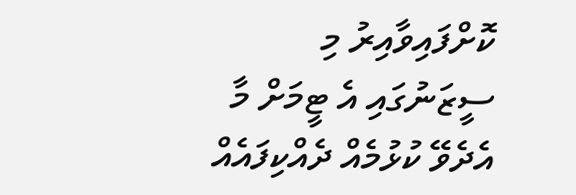ކޮށްފައިވާއިރު މި ސީޒަނުގައި އެ ޓީމަށް މާ އެދެވޭ ކުޅުމެއް ދެއްކިފައެއް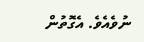ނުވެއެވެ. އެގޮތުން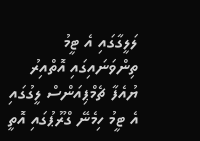ލަލީގާގައި އެ ޓީމު ތިންވަނައިގައި އޮތްއިރު ޔުއެފާ ޗެމްޕިއަންސް ލީގުގައި އެ ޓީމު ހިމެނޭ ގްރޫޕުގައި އޮތީ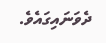ދެވަނައިގައެވެ.